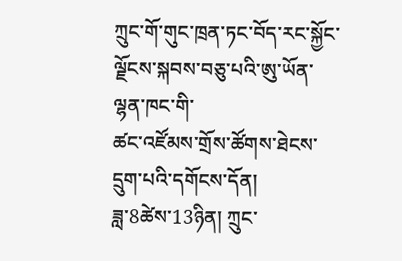ཀྲུང་གོ་གུང་ཁྲན་ཏང་བོད་རང་སྐྱོང་ལྗོངས་སྐབས་བཅུ་པའི་ཨུ་ཡོན་ལྷན་ཁང་གི་
ཚང་འཛོམས་གྲོས་ཚོགས་ཐེངས་དྲུག་པའི་དགོངས་དོན།
ཟླ་8ཚེས་13ཉིན། ཀྲུང་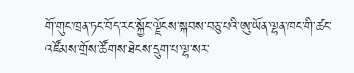གོ་གུང་ཁྲན་ཏང་བོད་རང་སྐྱོང་ལྗོངས་སྐབས་བཅུ་པའི་ཨུ་ཡོན་ལྷན་ཁང་གི་ཚང་འཛོམས་གྲོས་ཚོགས་ཐེངས་དྲུག་པ་ལྷ་སར་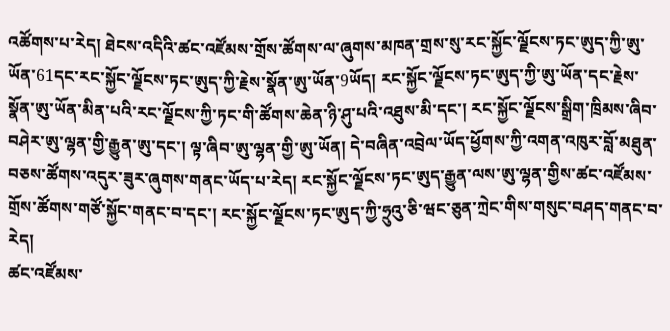འཚོགས་པ་རེད། ཐེངས་འདིའི་ཚང་འཛོམས་གྲོས་ཚོགས་ལ་ཞུགས་མཁན་གྲས་སུ་རང་སྐྱོང་ལྗོངས་ཏང་ཨུད་ཀྱི་ཨུ་ཡོན་61དང་རང་སྐྱོང་ལྗོངས་ཏང་ཨུད་ཀྱི་རྗེས་སྣོན་ཨུ་ཡོན་9ཡོད། རང་སྐྱོང་ལྗོངས་ཏང་ཨུད་ཀྱི་ཨུ་ཡོན་དང་རྗེས་སྣོན་ཨུ་ཡོན་མིན་པའི་རང་ལྗོངས་ཀྱི་ཏང་གི་ཚོགས་ཆེན་ཉི་ཤུ་པའི་འཐུས་མི་དང་། རང་སྐྱོང་ལྗོངས་སྒྲིག་ཁྲིམས་ཞིབ་བཤེར་ཨུ་ལྷན་གྱི་རྒྱུན་ཨུ་དང་། ལྟ་ཞིབ་ཨུ་ལྷན་གྱི་ཨུ་ཡོན། དེ་བཞིན་འབྲེལ་ཡོད་ཕྱོགས་ཀྱི་འགན་འཁུར་བློ་མཐུན་བཅས་ཚོགས་འདུར་ཟུར་ཞུགས་གནང་ཡོད་པ་རེད། རང་སྐྱོང་ལྗོངས་ཏང་ཨུད་རྒྱུན་ལས་ཨུ་ལྷན་གྱིས་ཚང་འཛོམས་གྲོས་ཚོགས་གཙོ་སྐྱོང་གནང་བ་དང་། རང་སྐྱོང་ལྗོངས་ཏང་ཨུད་ཀྱི་ཧྲུའུ་ཅི་ཝང་ཅུན་ཀྲེང་གིས་གསུང་བཤད་གནང་བ་རེད།
ཚང་འཛོམས་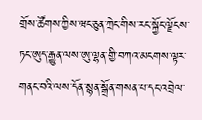གྲོས་ཚོགས་ཀྱིས་ཝང་ཅུན་ཀྲེང་གིས་རང་སྐྱོང་ལྗོངས་ཏང་ཨུད་རྒྱུན་ལས་ཨུ་ལྷན་གྱི་བཀའ་མངགས་ལྟར་གནང་བའི་ལས་དོན་སྙན་སྒྲོན་གསན་པ་དང་འབྲེལ་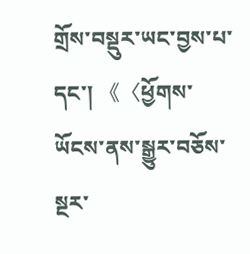གྲོས་བསྡུར་ཡང་བྱས་པ་དང་། 《〈ཕྱོགས་ཡོངས་ནས་སྒྱུར་བཅོས་སྔར་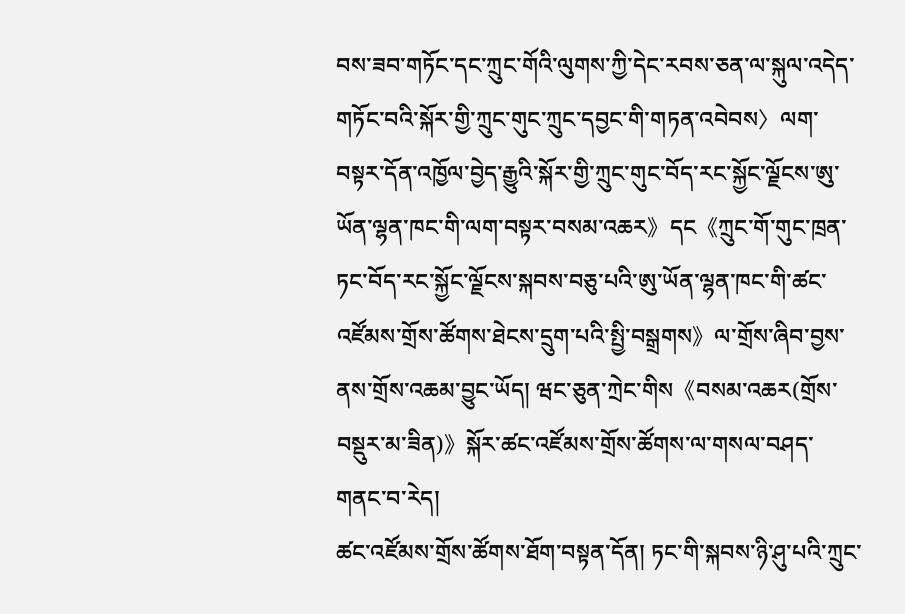བས་ཟབ་གཏོང་དང་ཀྲུང་གོའི་ལུགས་ཀྱི་དེང་རབས་ཅན་ལ་སྐུལ་འདེད་གཏོང་བའི་སྐོར་གྱི་ཀྲུང་གུང་ཀྲུང་དབྱང་གི་གཏན་འབེབས〉ལག་བསྟར་དོན་འཁྱོལ་བྱེད་རྒྱུའི་སྐོར་གྱི་ཀྲུང་གུང་བོད་རང་སྐྱོང་ལྗོངས་ཨུ་ཡོན་ལྷན་ཁང་གི་ལག་བསྟར་བསམ་འཆར》དང《ཀྲུང་གོ་གུང་ཁྲན་ཏང་བོད་རང་སྐྱོང་ལྗོངས་སྐབས་བཅུ་པའི་ཨུ་ཡོན་ལྷན་ཁང་གི་ཚང་འཛོམས་གྲོས་ཚོགས་ཐེངས་དྲུག་པའི་སྤྱི་བསྒྲགས》ལ་གྲོས་ཞིབ་བྱས་ནས་གྲོས་འཆམ་བྱུང་ཡོད། ཝང་ཅུན་ཀྲེང་གིས《བསམ་འཆར(གྲོས་བསྡུར་མ་ཟིན)》སྐོར་ཚང་འཛོམས་གྲོས་ཚོགས་ལ་གསལ་བཤད་གནང་བ་རེད།
ཚང་འཛོམས་གྲོས་ཚོགས་ཐོག་བསྟན་དོན། ཏང་གི་སྐབས་ཉི་ཤུ་པའི་ཀྲུང་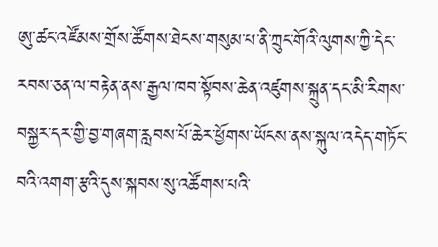ཨུ་ཚང་འཛོམས་གྲོས་ཚོགས་ཐེངས་གསུམ་པ་ནི་ཀྲུང་གོའི་ལུགས་ཀྱི་དེང་རབས་ཅན་ལ་བརྟེན་ནས་རྒྱལ་ཁབ་སྟོབས་ཆེན་འཛུགས་སྐྲུན་དང་མི་རིགས་བསྐྱར་དར་གྱི་བྱ་གཞག་རླབས་པོ་ཆེར་ཕྱོགས་ཡོངས་ནས་སྐུལ་འདེད་གཏོང་བའི་འགག་རྩའི་དུས་སྐབས་སུ་འཚོགས་པའི་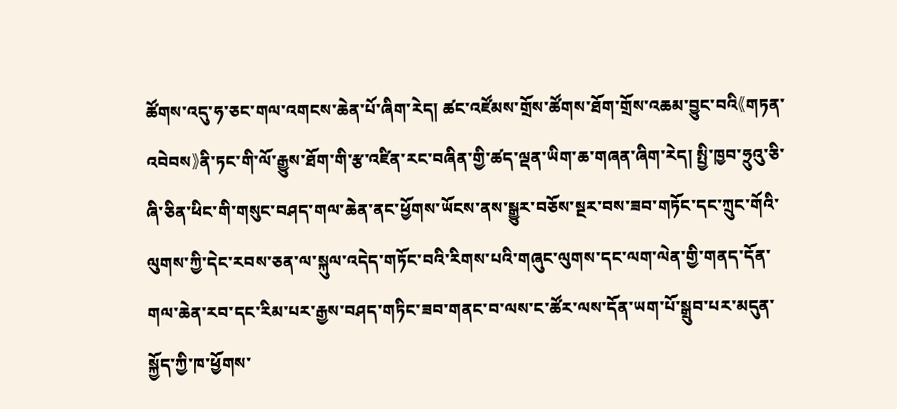ཚོགས་འདུ་ཧ་ཅང་གལ་འགངས་ཆེན་པོ་ཞིག་རེད། ཚང་འཛོམས་གྲོས་ཚོགས་ཐོག་གྲོས་འཆམ་བྱུང་བའི《གཏན་འབེབས》ནི་ཏང་གི་ལོ་རྒྱུས་ཐོག་གི་རྩ་འཛིན་རང་བཞིན་གྱི་ཚད་ལྡན་ཡིག་ཆ་གཞན་ཞིག་རེད། སྤྱི་ཁྱབ་ཧྲུའུ་ཅི་ཞི་ཅིན་ཕིང་གི་གསུང་བཤད་གལ་ཆེན་ནང་ཕྱོགས་ཡོངས་ནས་སྒྱུར་བཅོས་སྔར་བས་ཟབ་གཏོང་དང་ཀྲུང་གོའི་ལུགས་ཀྱི་དེང་རབས་ཅན་ལ་སྐུལ་འདེད་གཏོང་བའི་རིགས་པའི་གཞུང་ལུགས་དང་ལག་ལེན་གྱི་གནད་དོན་གལ་ཆེན་རབ་དང་རིམ་པར་རྒྱས་བཤད་གཏིང་ཟབ་གནང་བ་ལས་ང་ཚོར་ལས་དོན་ཡག་པོ་སྒྲུབ་པར་མདུན་སྐྱོད་ཀྱི་ཁ་ཕྱོགས་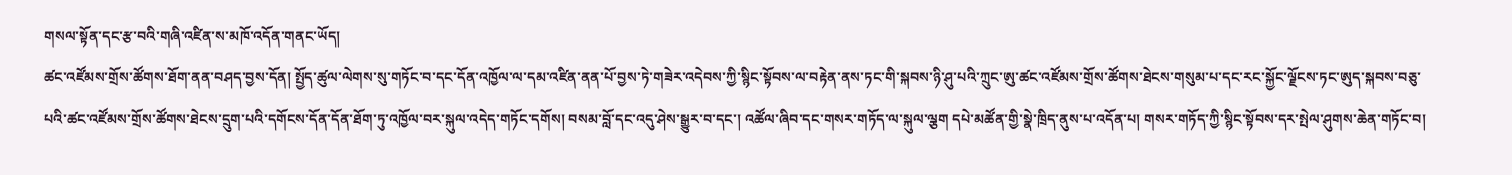གསལ་སྟོན་དང་རྩ་བའི་གཞི་འཛིན་ས་མཁོ་འདོན་གནང་ཡོད།
ཚང་འཛོམས་གྲོས་ཚོགས་ཐོག་ནན་བཤད་བྱས་དོན། སྤྱོད་ཚུལ་ལེགས་སུ་གཏོང་བ་དང་དོན་འཁྱོལ་ལ་དམ་འཛིན་ནན་པོ་བྱས་ཏེ་གཟེར་འདེབས་ཀྱི་སྙིང་སྟོབས་ལ་བརྟེན་ནས་ཏང་གི་སྐབས་ཉི་ཤུ་པའི་ཀྲུང་ཨུ་ཚང་འཛོམས་གྲོས་ཚོགས་ཐེངས་གསུམ་པ་དང་རང་སྐྱོང་ལྗོངས་ཏང་ཨུད་སྐབས་བཅུ་པའི་ཚང་འཛོམས་གྲོས་ཚོགས་ཐེངས་དྲུག་པའི་དགོངས་དོན་དོན་ཐོག་ཏུ་འཁྱོལ་བར་སྐུལ་འདེད་གཏོང་དགོས། བསམ་བློ་དང་འདུ་ཤེས་སྒྱུར་བ་དང་། འཚོལ་ཞིབ་དང་གསར་གཏོད་ལ་སྐུལ་ལྕག དཔེ་མཚོན་གྱི་སྣེ་ཁྲིད་ནུས་པ་འདོན་པ། གསར་གཏོད་ཀྱི་སྙིང་སྟོབས་དར་སྤེལ་ཤུགས་ཆེན་གཏོང་བ།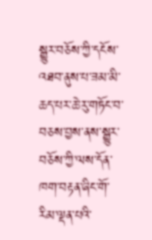སྒྱུར་བཅོས་ཀྱི་དངོས་འཐབ་ནུས་པ་ཟམ་མི་ཆད་པར་ཆེ་རུ་གཏོང་བ་བཅས་བྱས་ནས་སྒྱུར་བཅོས་ཀྱི་ལས་དོན་ཁག་བརྟན་ཞིང་གོ་རིམ་ལྡན་པའི་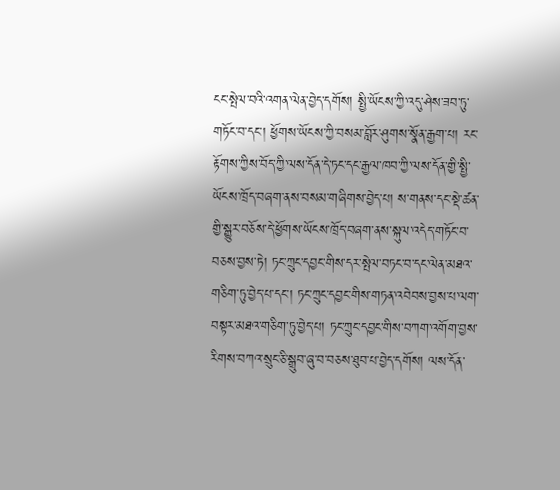ངང་སྤེལ་བའི་འགན་ལེན་བྱེད་དགོས། སྤྱི་ཡོངས་ཀྱི་འདུ་ཤེས་ཟབ་ཏུ་གཏོང་བ་དང་། ཕྱོགས་ཡོངས་ཀྱི་བསམ་བློར་ཤུགས་སྣོན་རྒྱག་པ། རང་རྟོགས་ཀྱིས་བོད་ཀྱི་ལས་དོན་དེ་ཏང་དང་རྒྱལ་ཁབ་ཀྱི་ལས་དོན་གྱི་སྤྱི་ཡོངས་ཁྲོད་བཞག་ནས་བསམ་གཞིགས་བྱེད་པ། ས་གནས་དང་སྡེ་ཚན་གྱི་སྒྱུར་བཅོས་དེ་ཕྱོགས་ཡོངས་ཁྲོད་བཞག་ནས་སྐུལ་འདེད་གཏོང་བ་བཅས་བྱས་ཏེ། ཏང་ཀྲུང་དབྱང་གིས་དར་སྤེལ་བཏང་བ་དང་ལེན་མཐའ་གཅིག་ཏུ་བྱེད་པ་དང་། ཏང་ཀྲུང་དབྱང་གིས་གཏན་འབེབས་བྱས་པ་ལག་བསྟར་མཐའ་གཅིག་ཏུ་བྱེད་པ། ཏང་ཀྲུང་དབྱང་གིས་བཀག་འགོག་བྱས་རིགས་བཀའ་སྲུང་ཅི་སྒྲུབ་ཞུ་བ་བཅས་ཐུབ་པ་བྱེད་དགོས། ལས་དོན་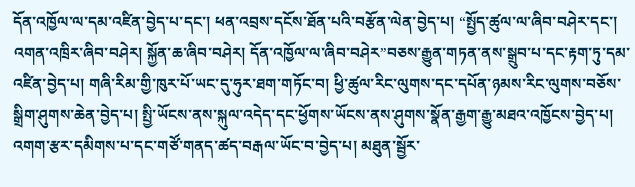དོན་འཁྱོལ་ལ་དམ་འཛིན་བྱེད་པ་དང་། ཕན་འབྲས་དངོས་ཐོན་པའི་བརྩོན་ལེན་བྱེད་པ། “སྤྱོད་ཚུལ་ལ་ཞིབ་བཤེར་དང་། འགན་འཁྲིར་ཞིབ་བཤེར། སྐྱོན་ཆ་ཞིབ་བཤེར། དོན་འཁྱོལ་ལ་ཞིབ་བཤེར”བཅས་རྒྱུན་གཏན་ནས་སྒྲུབ་པ་དང་རྟག་ཏུ་དམ་འཛིན་བྱེད་པ། གཞི་རིམ་གྱི་ཁུར་པོ་ཡང་དུ་ཧུར་ཐག་གཏོང་བ། ཕྱི་ཚུལ་རིང་ལུགས་དང་དཔོན་ཉམས་རིང་ལུགས་བཅོས་སྒྲིག་ཤུགས་ཆེན་བྱེད་པ། སྤྱི་ཡོངས་ནས་སྐུལ་འདེད་དང་ཕྱོགས་ཡོངས་ནས་ཤུགས་སྣོན་རྒྱག་རྒྱུ་མཐའ་འཁྱོངས་བྱེད་པ། འགག་རྩར་དམིགས་པ་དང་གཙོ་གནད་ཚད་བརྒལ་ཡོང་བ་བྱེད་པ། མཐུན་སྦྱོར་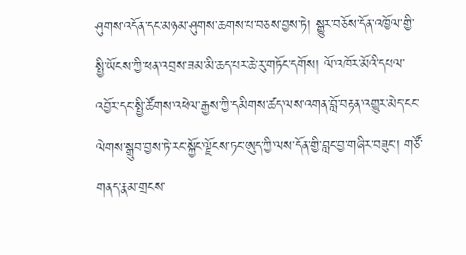ཤུགས་འདོན་དང་མཉམ་ཤུགས་ཆགས་པ་བཅས་བྱས་ཏེ། སྒྱུར་བཅོས་དོན་འཁྱོལ་གྱི་སྤྱི་ཡོངས་ཀྱི་ཕན་འབྲས་ཟམ་མི་ཆད་པར་ཆེ་རུ་གཏོང་དགོས། ལོ་འཁོར་མོའི་དཔལ་འབྱོར་དང་སྤྱི་ཚོགས་འཕེལ་རྒྱས་ཀྱི་དམིགས་ཚད་ལས་འགན་བློ་བརྟན་འགྱུར་མེད་ངང་ལེགས་སྒྲུབ་བྱས་ཏེ་རང་སྐྱོང་ལྗོངས་ཏང་ཨུད་ཀྱི་ལས་དོན་གྱི་བླང་བྱ་གཞིར་བཟུང་། གཙོ་གནད་རྣམ་གྲངས་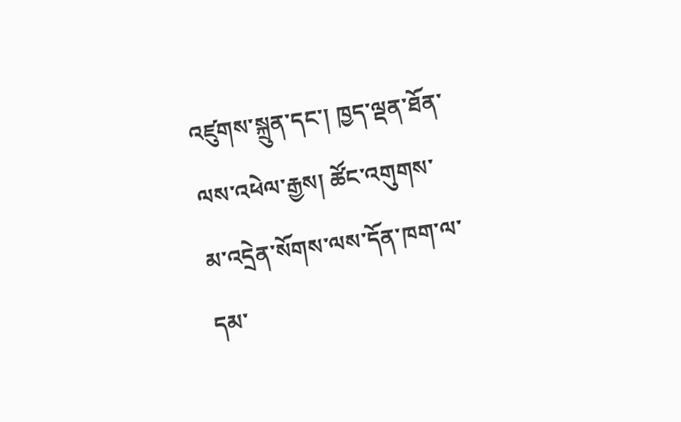འཛུགས་སྐྲུན་དང་། ཁྱད་ལྡན་ཐོན་ལས་འཕེལ་རྒྱས། ཚོང་འགུགས་མ་འདྲེན་སོགས་ལས་དོན་ཁག་ལ་དམ་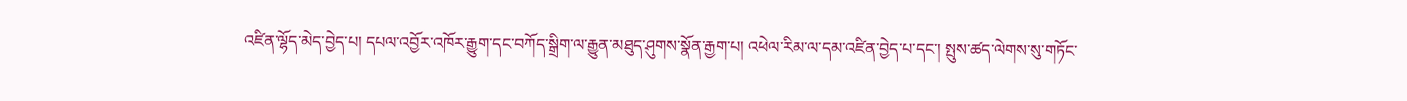འཛིན་ལྷོད་མེད་བྱེད་པ། དཔལ་འབྱོར་འཁོར་རྒྱུག་དང་བཀོད་སྒྲིག་ལ་རྒྱུན་མཐུད་ཤུགས་སྣོན་རྒྱག་པ། འཕེལ་རིམ་ལ་དམ་འཛིན་བྱེད་པ་དང་། སྤུས་ཚད་ལེགས་སུ་གཏོང་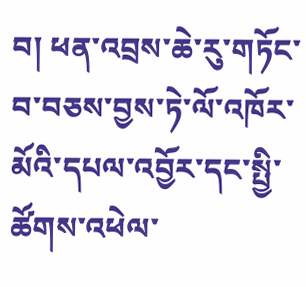བ། ཕན་འབྲས་ཆེ་རུ་གཏོང་བ་བཅས་བྱས་ཏེ་ལོ་འཁོར་མོའི་དཔལ་འབྱོར་དང་སྤྱི་ཚོགས་འཕེལ་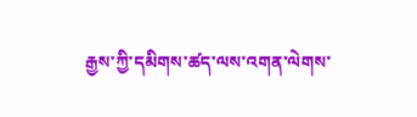རྒྱས་ཀྱི་དམིགས་ཚད་ལས་འགན་ལེགས་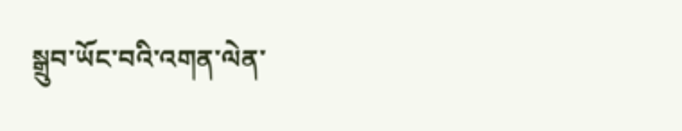སྒྲུབ་ཡོང་བའི་འགན་ལེན་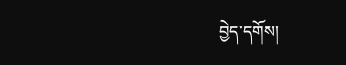བྱེད་དགོས།